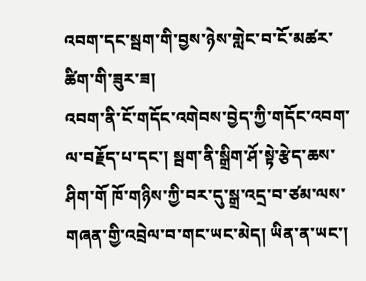འབག་དང་སྦག་གི་བྱས་ཉེས་གླེང་བ་ངོ་མཚར་ཚིག་གི་ཟུར་ཟ།
འབག་ནི་ངོ་གདོང་འགེབས་བྱེད་ཀྱི་གདོང་འབག་ལ་བརྗོད་པ་དང་། སྦག་ནི་སྒྲིག་ཤོ་སྟེ་རྩེད་ཆས་ཤིག་གོ ཁོ་གཉིས་ཀྱི་བར་དུ་སྒྲ་འདྲ་བ་ཙམ་ལས་གཞན་གྱི་འབྲེལ་བ་གང་ཡང་མེད། ཡིན་ན་ཡང་།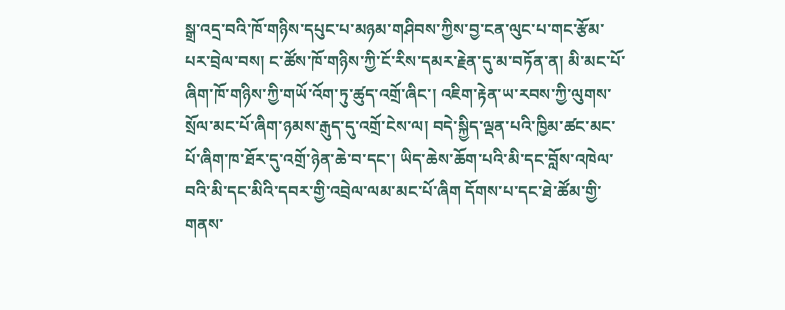སྒྲ་འདྲ་བའི་ཁོ་གཉིས་དཔུང་པ་མཉམ་གཤིབས་ཀྱིས་བྱ་ངན་ལུང་པ་གང་རྩོམ་པར་བྲེལ་བས། ང་ཚོས་ཁོ་གཉིས་ཀྱི་ངོ་རིས་དམར་རྗེན་དུ་མ་བཏོན་ན། མི་མང་པོ་ཞིག་ཁོ་གཉིས་ཀྱི་གཡོ་འོག་ཏུ་ཚུད་འགྲོ་ཞིང་། འཇིག་རྟེན་ཡ་རབས་ཀྱི་ལུགས་སྲོལ་མང་པོ་ཞིག་ཉམས་རྒུད་དུ་འགྲོ་ངེས་ལ། བདེ་སྐྱིད་ལྡན་པའི་ཁྱིམ་ཚང་མང་པོ་ཞིག་ཁ་ཐོར་དུ་འགྲོ་ཉེན་ཆེ་བ་དང་། ཡིད་ཆེས་ཆོག་པའི་མི་དང་བློས་འཁེལ་བའི་མི་དང་མིའི་དབར་གྱི་འབྲེལ་ལམ་མང་པོ་ཞིག དོགས་པ་དང་ཐེ་ཚོམ་གྱི་གནས་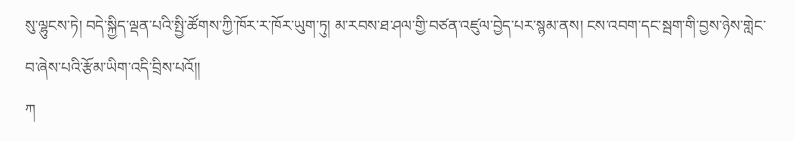སུ་ལྷུངས་ཏེ། བདེ་སྐྱིད་ལྡན་པའི་སྤྱི་ཚོགས་ཀྱི་ཁོར་ར་ཁོར་ཡུག་ཏུ། མ་རབས་ཐ་ཤལ་གྱི་བཙན་འཛུལ་བྱེད་པར་སྙམ་ནས། ངས་འབག་དང་སྦག་གི་བྱས་ཉེས་གླེང་བ་ཞེས་པའི་རྩོམ་ཡིག་འདི་བྲིས་པའོ།།
ཀ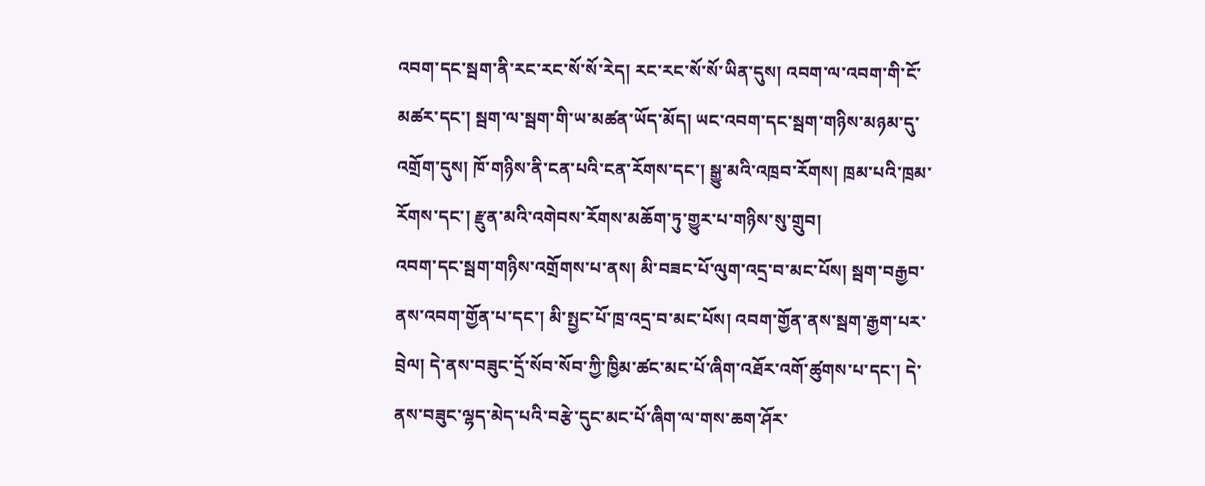འབག་དང་སྦག་ནི་རང་རང་སོ་སོ་རེད། རང་རང་སོ་སོ་ཡིན་དུས། འབག་ལ་འབག་གི་ངོ་མཚར་དང་། སྦག་ལ་སྦག་གི་ཡ་མཚན་ཡོད་མོད། ཡང་འབག་དང་སྦག་གཉིས་མཉམ་དུ་འགྲོག་དུས། ཁོ་གཉིས་ནི་ངན་པའི་ངན་རོགས་དང་། སྒྱུ་མའི་འཁྲབ་རོགས། ཁྲམ་པའི་ཁྲམ་རོགས་དང་། རྫུན་མའི་འགེབས་རོགས་མཆོག་ཏུ་གྱུར་པ་གཉིས་སུ་གྲུབ།
འབག་དང་སྦག་གཉིས་འགྲོགས་པ་ནས། མི་བཟང་པོ་ལུག་འདྲ་བ་མང་པོས། སྦག་བརྒྱབ་ནས་འབག་གྱོན་པ་དང་། མི་སྤྱང་པོ་ཁྲ་འདྲ་བ་མང་པོས། འབག་གྱོན་ནས་སྦག་རྒྱག་པར་བྲེལ། དེ་ནས་བཟུང་དྲོ་སོབ་སོབ་ཀྱི་ཁྱིམ་ཚང་མང་པོ་ཞིག་འཐོར་འགོ་ཚུགས་པ་དང་། དེ་ནས་བཟུང་ལྷད་མེད་པའི་བརྩེ་དུང་མང་པོ་ཞིག་ལ་གས་ཆག་ཤོར་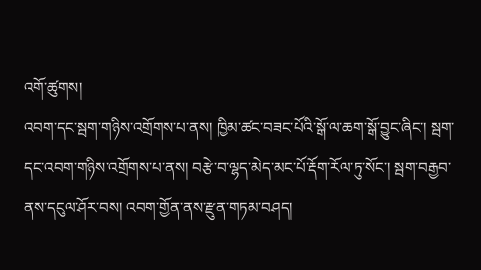འགོ་ཚུགས།
འབག་དང་སྦག་གཉིས་འགྲོགས་པ་ནས། ཁྱིམ་ཚང་བཟང་པོའི་སྒོ་ལ་ཆག་སྒོ་བྱུང་ཞིང་། སྦག་དང་འབག་གཉིས་འགྲོགས་པ་ནས། བརྩེ་བ་ལྷད་མེད་མང་པོ་རྡོག་རོལ་ཏུ་སོང་། སྦག་བརྒྱབ་ནས་དངུལ་ཤོར་བས། འབག་གྱོན་ནས་རྫུན་གཏམ་བཤད།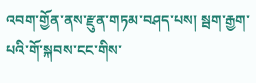འབག་གྱོན་ནས་རྫུན་གཏམ་བཤད་པས། སྦག་རྒྱག་པའི་གོ་སྐབས་ངང་གིས་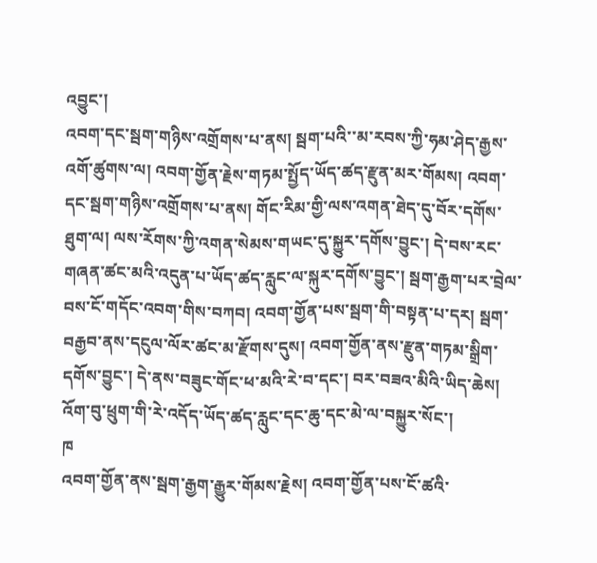འབྱུང་།
འབག་དང་སྦག་གཉིས་འགྲོགས་པ་ནས། སྦག་པའི་་མ་རབས་ཀྱི་ཧམ་ཤེད་རྒྱས་འགོ་ཚུགས་ལ། འབག་གྱོན་རྗེས་གཏམ་སྤྱོད་ཡོད་ཚད་རྫུན་མར་གོམས། འབག་དང་སྦག་གཉིས་འགྲོགས་པ་ནས། གོང་རིམ་གྱི་ལས་འགན་ཐེད་དུ་བོར་དགོས་ཐུག་ལ། ལས་རོགས་ཀྱི་འགན་སེམས་གཡང་དུ་སྐྱུར་དགོས་བྱུང་། དེ་བས་རང་གཞན་ཚང་མའི་འདུན་པ་ཡོད་ཚད་རླུང་ལ་སྐུར་དགོས་བྱུང་། སྦག་རྒྱག་པར་བྲེལ་བས་ངོ་གདོང་འབག་གིས་བཀབ། འབག་གྱོན་པས་སྦག་གི་བསྟན་པ་དར། སྦག་བརྒྱབ་ནས་དངུལ་ལོར་ཚང་མ་རྫོགས་དུས། འབག་གྱོན་ནས་རྫུན་གཏམ་སྒྲིག་དགོས་བྱུང་། དེ་ནས་བཟུང་གོང་ཕ་མའི་རེ་བ་དང་། བར་བཟའ་མིའི་ཡིད་ཆེས། འོག་བུ་ཕྲུག་གི་རེ་འདོད་ཡོད་ཚད་རླུང་དང་ཆུ་དང་མེ་ལ་བསྐྱུར་སོང་།
ཁ
འབག་གྱོན་ནས་སྦག་རྒྱག་རྒྱུར་གོམས་རྗེས། འབག་གྱོན་པས་ངོ་ཚའི་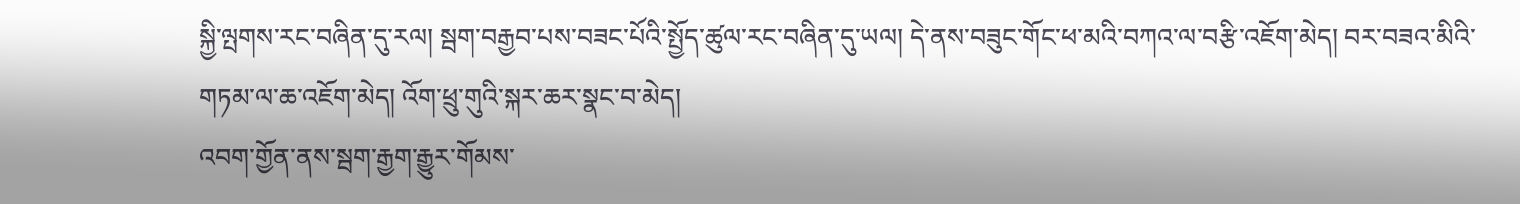སྐྱི་ལྤགས་རང་བཞིན་དུ་རལ། སྦག་བརྒྱབ་པས་བཟང་པོའི་སྤྱོད་ཚུལ་རང་བཞིན་དུ་ཡལ། དེ་ནས་བཟུང་གོང་ཕ་མའི་བཀའ་ལ་བརྩི་འཇོག་མེད། བར་བཟའ་མིའི་གཏམ་ལ་ཆ་འཇོག་མེད། འོག་ཕྲུ་གུའི་སྐར་ཆར་སྣང་བ་མེད།
འབག་གྱོན་ནས་སྦག་རྒྱག་རྒྱུར་གོམས་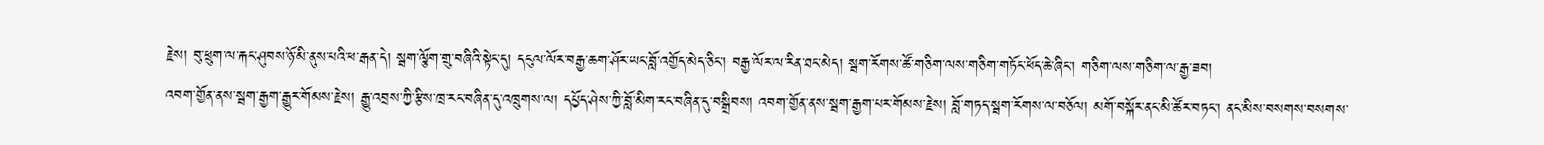རྗེས། བུ་ཕྲུག་ལ་རྐང་ཤུབས་ཉོ་མི་ནུས་པའི་ཕ་རྒན་དེ། སྦག་ལྕོག་གྲུ་བཞིའི་སྟེང་དུ། དངུལ་ལོར་བརྒྱ་ཆག་ཤོར་ཡང་བློ་འགྱོད་མེད་ཅིང་། བརྒྱ་ལོར་ལ་རིན་ཐང་མེད། སྦག་རོགས་ཚོ་གཅིག་ལས་གཅིག་གཏོང་ཕོད་ཆེ་ཞིང་། གཅིག་ལས་གཅིག་ལ་རྒྱ་ཟབ།
འབག་གྱོན་ནས་སྦག་རྒྱག་རྒྱུར་གོམས་རྗེས། རྒྱུ་འབྲས་ཀྱི་རྩིས་ཁྲ་རང་བཞིན་དུ་འཁྲུགས་ལ། དཔྱོད་ཤེས་ཀྱི་བློ་མིག་རང་བཞིན་དུ་བསྒྲིབས། འབག་གྱོན་ནས་སྦག་རྒྱག་པར་གོམས་རྗེས། བློ་གཏད་སྦག་རོགས་ལ་བཅོལ། མགོ་བསྐོར་ནང་མི་ཚོར་བཏང་། ནང་མིས་བསགས་བསགས་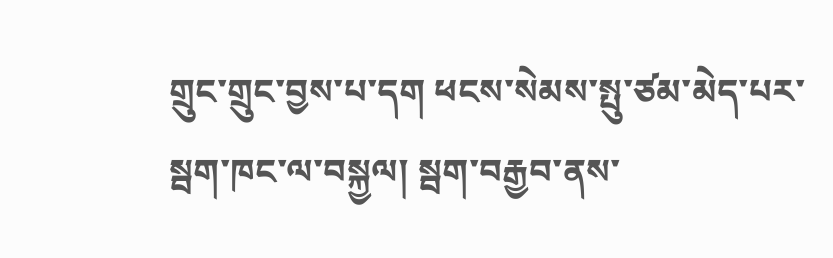གྲུང་གྲུང་བྱས་པ་དག ཕངས་སེམས་སྤུ་ཙམ་མེད་པར་སྦག་ཁང་ལ་བསྐྱལ། སྦག་བརྒྱབ་ནས་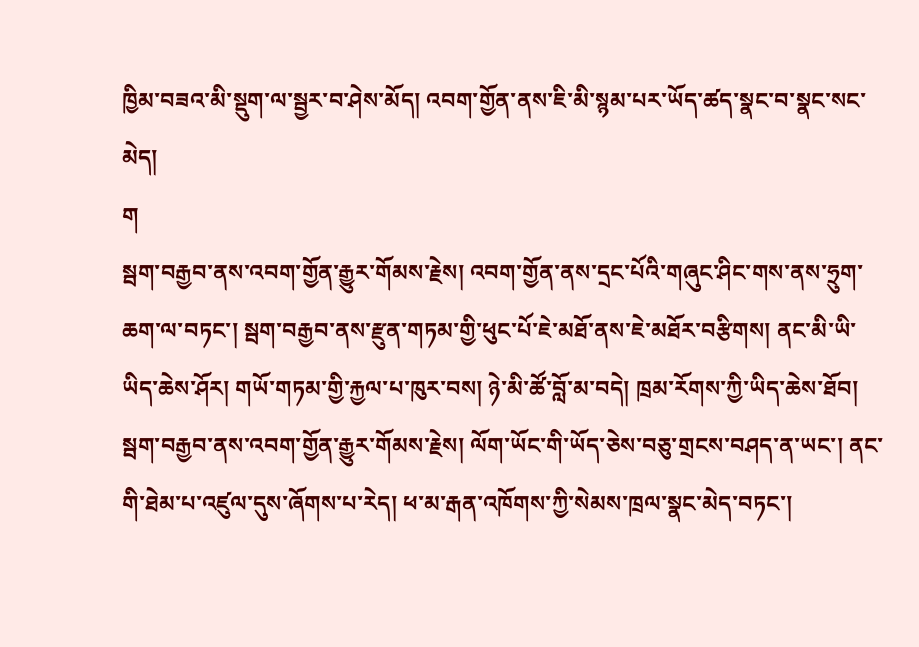ཁྱིམ་བཟའ་མི་སྡུག་ལ་སྦྱར་བ་ཤེས་མོད། འབག་གྱོན་ནས་ཇི་མི་སྙམ་པར་ཡོད་ཚད་སྣང་བ་སྣང་སང་མེད།
ག
སྦག་བརྒྱབ་ནས་འབག་གྱོན་རྒྱུར་གོམས་རྗེས། འབག་གྱོན་ནས་དྲང་པོའི་གཞུང་ཤིང་གས་ནས་ཧྲུག་ཆག་ལ་བཏང་། སྦག་བརྒྱབ་ནས་རྫུན་གཏམ་གྱི་ཕུང་པོ་ཇེ་མཐོ་ནས་ཇེ་མཐོར་བརྩིགས། ནང་མི་ཡི་ཡིད་ཆེས་ཤོར། གཡོ་གཏམ་གྱི་རྐྱལ་པ་ཁུར་བས། ཉེ་མི་ཚོ་བློ་མ་བདེ། ཁྲམ་རོགས་ཀྱི་ཡིད་ཆེས་ཐོབ།
སྦག་བརྒྱབ་ནས་འབག་གྱོན་རྒྱུར་གོམས་རྗེས། ལོག་ཡོང་གི་ཡོད་ཅེས་བཅུ་གྲངས་བཤད་ན་ཡང་། ནང་གི་ཐེམ་པ་འཛུལ་དུས་ཞོགས་པ་རེད། ཕ་མ་རྒན་འཁོགས་ཀྱི་སེམས་ཁྲལ་སྣང་མེད་བཏང་།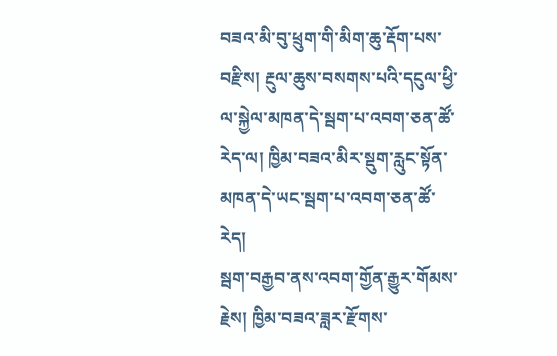བཟའ་མི་བུ་ཕྲུག་གི་མིག་ཆུ་རྡོག་པས་བརྫིས། རྔུལ་ཆུས་བསགས་པའི་དངུལ་ཕྱི་ལ་སྐྱེལ་མཁན་དེ་སྦག་པ་འབག་ཅན་ཚོ་རེད་ལ། ཁྱིམ་བཟའ་མིར་སྡུག་རླུང་སྟོན་མཁན་དེ་ཡང་སྦག་པ་འབག་ཅན་ཚོ་རེད།
སྦག་བརྒྱབ་ནས་འབག་གྱོན་རྒྱུར་གོམས་རྗེས། ཁྱིམ་བཟའ་ཟླར་རྫོགས་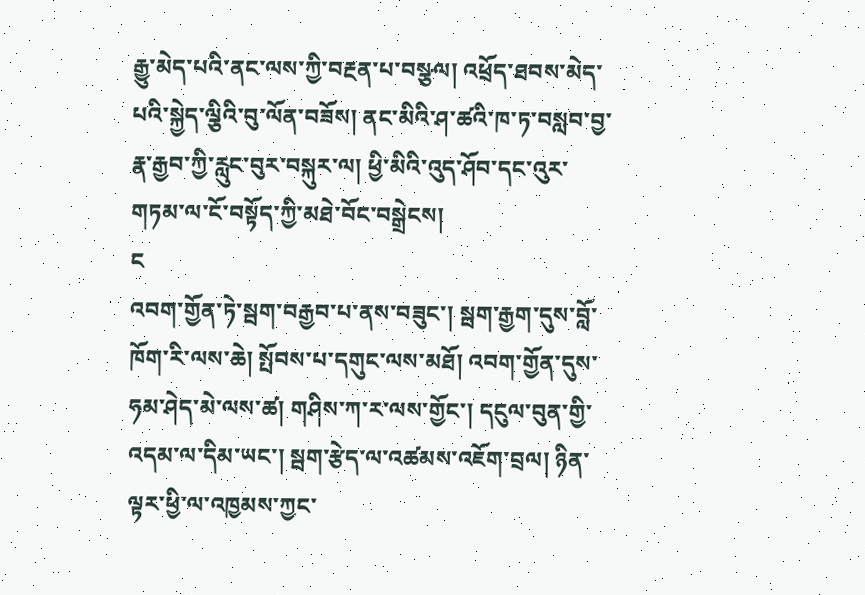རྒྱུ་མེད་པའི་ནང་ལས་ཀྱི་བརྔན་པ་བསྩལ། འཕྲོད་ཐབས་མེད་པའི་སྐྱེད་ལྕིའི་བུ་ལོན་བཟོས། ནང་མིའི་ཤ་ཚའི་ཁ་ཏ་བསླབ་བྱ་རྣ་རྒྱབ་ཀྱི་རླུང་བུར་བསྐུར་ལ། ཕྱི་མིའི་འུད་ཤོབ་དང་འུར་གཏམ་ལ་ངོ་བསྟོད་ཀྱི་མཐེ་བོང་བསྒྲེངས།
ང
འབག་གྱོན་ཏེ་སྦག་བརྒྱབ་པ་ནས་བཟུང་། སྦག་རྒྱག་དུས་བློ་ཁོག་རི་ལས་ཆེ། སྤོབས་པ་དགུང་ལས་མཐོ། འབག་གྱོན་དུས་ཧམ་ཤེད་མེ་ལས་ཚ། གཤིས་ཀ་ར་ལས་གྱོང་། དངུལ་བུན་གྱི་འདམ་ལ་དིམ་ཡང་། སྦག་རྩེད་ལ་འཚམས་འཇོག་བྲལ། ཉིན་ལྟར་ཕྱི་ལ་འཁྱམས་ཀྱང་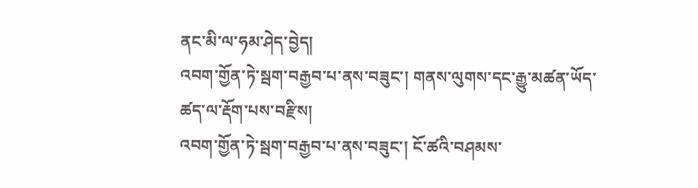ནང་མི་ལ་ཧམ་ཤེད་བྱེད།
འབག་གྱོན་ཏེ་སྦག་བརྒྱབ་པ་ནས་བཟུང་། གནས་ལུགས་དང་རྒྱུ་མཚན་ཡོད་ཚད་ལ་རྡོག་པས་བརྫིས།
འབག་གྱོན་ཏེ་སྦག་བརྒྱབ་པ་ནས་བཟུང་། ངོ་ཚའི་བཤམས་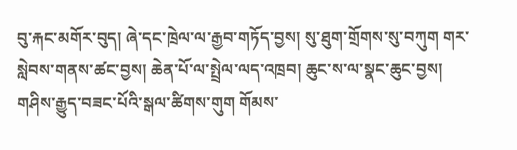བུ་རྐང་མགོར་བུད། ཞེ་དང་ཁྲེལ་ལ་རྒྱབ་གཏོད་བྱས། སུ་ཐུག་གྲོགས་སུ་བཀུག གར་སླེབས་གནས་ཚང་བྱས། ཆེན་པོ་ལ་སྤྲེལ་ལད་འཁྲབ། ཆུང་ས་ལ་སྣང་ཆུང་བྱས། གཤིས་རྒྱུད་བཟང་པོའི་སྒལ་ཚིགས་གུག གོམས་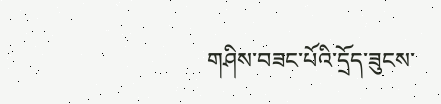གཤིས་བཟང་པོའི་དྲོད་ཟུངས་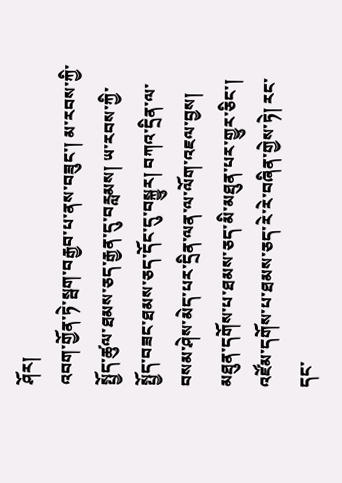ཤོར།
འབག་གྱོན་ཏེ་སྦག་བརྒྱབ་པ་ནས་བཟུང་། མ་རབས་ཀྱི་སྤྱོད་ཚུལ་ཐམས་ཅད་རྒྱན་དུ་བརླམས། ཡ་རབས་ཀྱི་སྤྱོད་བཟང་ཐམས་ཅད་དོང་དུ་བསྐྱུར། བཀའ་དྲིན་ལ་བསམ་ཤེས་མེད་པར་དྲིན་ལན་ལ་ལོག་འཇལ་བྱས། མཐུན་དགོས་པ་ཐམས་ཅད་མི་མཐུན་པར་གྱུར་ཅིང་། འཛོམ་དགོས་པ་ཐམས་ཅད་རེ་རེ་བཞིན་གྱེས་ཏེ། རང་དང་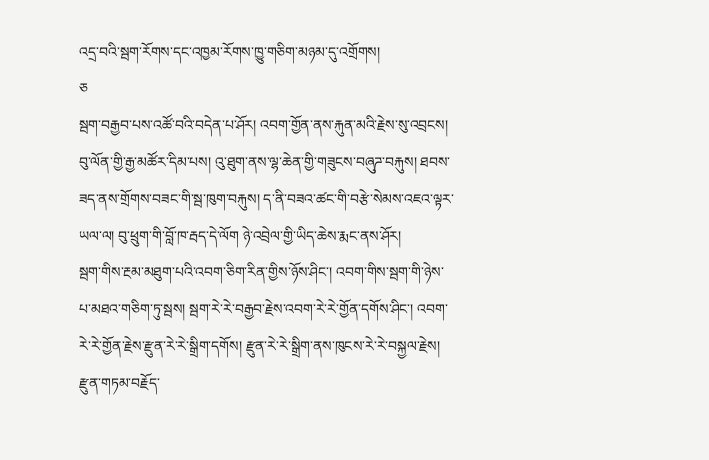འདྲ་བའི་སྦག་རོགས་དང་འཁྱམ་རོགས་ཁྱུ་གཅིག་མཉམ་དུ་འགྲོགས།
ཅ
སྦག་བརྒྱབ་པས་འཚོ་བའི་བདེན་པ་ཤོར། འབག་གྱོན་ནས་རྐུན་མའི་རྗེས་སུ་འབྲངས། བུ་ལོན་གྱི་རྒྱ་མཚོར་དིམ་པས། འུ་ཐུག་ནས་ལྷ་ཆེན་གྱི་གཟུངས་བཞུཌ་བརྐུས། ཐབས་ཟད་ནས་གྲོགས་བཟང་གི་སྦ་ཁུག་བརྐུས། ད་ནི་བཟའ་ཚང་གི་བརྩེ་སེམས་འཇའ་ལྟར་ཡལ་ལ། བུ་ཕྲུག་གི་བློ་ཁ་རྦད་དེ་ལོག ཉེ་འབྲེལ་གྱི་ཡིད་ཆེས་རྨང་ནས་ཤོར།
སྦག་གིས་རྔམ་མཐུག་པའི་འབག་ཅིག་རིན་གྱིས་ཉོས་ཤིང་། འབག་གིས་སྦག་གི་ཉེས་པ་མཐའ་གཅིག་ཏུ་སྦས། སྦག་རེ་རེ་བརྒྱབ་རྗེས་འབག་རེ་རེ་གྱོན་དགོས་ཤིང་། འབག་རེ་རེ་གྱོན་རྗེས་རྫུན་རེ་རེ་སྒྲིག་དགོས། རྫུན་རེ་རེ་སྒྲིག་ནས་ཁུངས་རེ་རེ་བསྐྱལ་རྗེས། རྫུན་གཏམ་བརྗོད་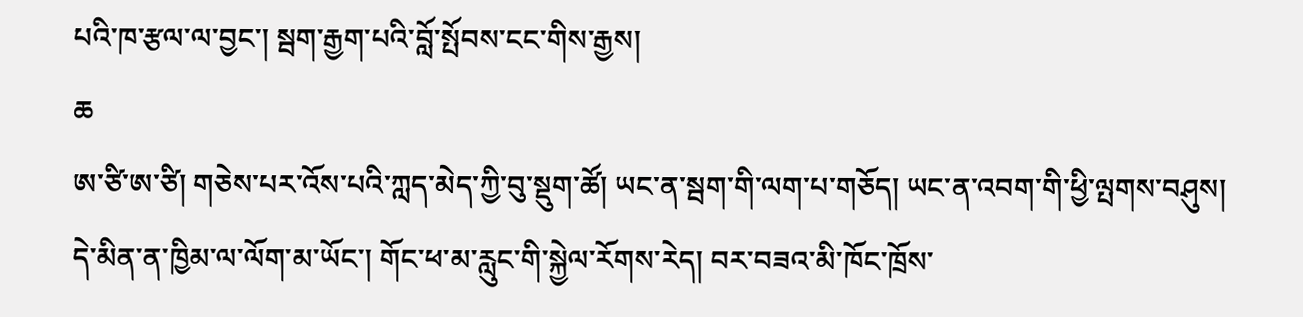པའི་ཁ་རྩལ་ལ་བྱང་། སྦག་རྒྱག་པའི་བློ་སྤོབས་ངང་གིས་རྒྱས།
ཆ
ཨ་ཙི་ཨ་ཙི། གཅེས་པར་འོས་པའི་ཀླད་མེད་ཀྱི་བུ་སྡུག་ཚོ། ཡང་ན་སྦག་གི་ལག་པ་གཅོད། ཡང་ན་འབག་གི་ཕྱི་ལྤགས་བཤུས། དེ་མིན་ན་ཁྱིམ་ལ་ལོག་མ་ཡོང་། གོང་ཕ་མ་རླུང་གི་སྐྱེལ་རོགས་རེད། བར་བཟའ་མི་ཁོང་ཁྲོས་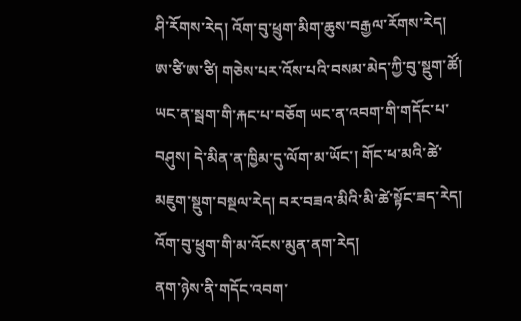ཤི་རོགས་རེད། འོག་བུ་ཕྲུག་མིག་ཆུས་བརྒྱལ་རོགས་རེད།
ཨ་ཙི་ཨ་ཙི། གཅེས་པར་འོས་པའི་བསམ་མེད་ཀྱི་བུ་སྡུག་ཚོ། ཡང་ན་སྦག་གི་རྐང་པ་བཅོག ཡང་ན་འབག་གི་གདོང་པ་བཤུས། དེ་མིན་ན་ཁྱིམ་དུ་ལོག་མ་ཡོང་། གོང་ཕ་མའི་ཚེ་མཇུག་སྡུག་བསྔལ་རེད། བར་བཟའ་མིའི་མི་ཚེ་སྟོང་ཟད་རེད། འོག་བུ་ཕྲུག་གི་མ་འོངས་མུན་ནག་རེད།
ནག་ཉེས་ནི་གདོང་འབག་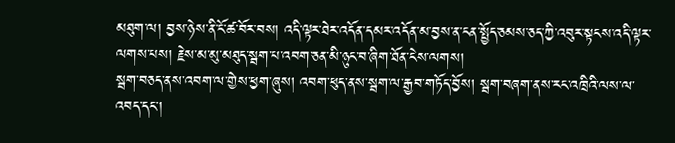མཐུག་ལ། བྱས་ཉེས་ནི་ངོ་ཚ་བོར་བས། འདི་ལྟར་ཐེར་འདོན་དམར་འདོན་མ་བྱས་ན་ངན་སྤྱོད་ཅམས་ཅད་ཀྱི་འབུར་སྟངས་འདི་ལྟར་ལགས་པས། རྗེས་མ་མུ་མཐུད་སྦག་པ་འབག་ཅན་མི་ཉུང་བ་ཞིག་ཐོན་ངེས་ལགས།
སྦག་བཅད་ནས་འབག་ལ་གྱེས་ཕྱག་ཞུས། འབག་ཕུད་ནས་སྦག་ལ་རྒྱབ་གཏོད་བྱོས། སྦག་བཞག་ནས་རང་འཁྲིའི་ལས་ལ་འབད་དང་།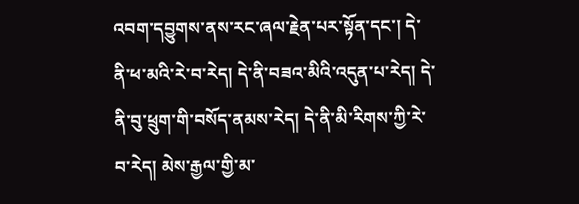འབག་དབྱུགས་ནས་རང་ཞལ་རྗེན་པར་སྟོན་དང་། དེ་ནི་ཕ་མའི་རེ་བ་རེད། དེ་ནི་བཟའ་མིའི་འདུན་པ་རེད། དེ་ནི་བུ་ཕྲུག་གི་བསོད་ནམས་རེད། དེ་ནི་མི་རིགས་ཀྱི་རེ་བ་རེད། མེས་རྒྱལ་གྱི་མ་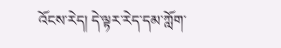འོངས་རེད། དེ་ལྟར་རེད་དམ་ཀློག་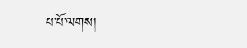པ་པོ་ལགས།